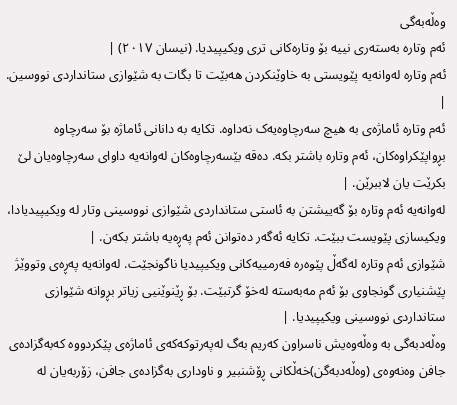وەڵەبەگی
ئەم وتارە بەستەری نییە بۆ وتارەکانی تری ویکیپیدیا. (نیسان ٢٠١٧) |
ئەم وتارە لەوانەیە پێویستی بە خاوێنکردن ھەبێت تا بگات بە شێوازی ستانداردی نووسین. |
ئەم وتارە ئاماژەی بە ھیچ سەرچاوەیەک نەداوە. تکایە بە دانانی ئاماژە بۆ سەرچاوە بڕواپێکراوەکان، ئەم وتارە باشتر بکە. دەقە بێسەرچاوەکان لەوانەیە داوای سەرچاوەیان لێ بکرێت یان لاببرێن. |
لەوانەیە ئەم وتارە بۆ گەییشتن بە ئاستی ستانداردی شێوازی نووسینی وتار لە ویکیپیدیادا، ویکیسازی پێویست ببێت. تکایە ئەگەر دەتوانن ئەم پەڕەیە باشتر بکەن. |
شێوازی ئەم وتارە لەگەڵ پێوەرە فەرمییەکانی ویکیپیدیا ناگونجێت. لەوانەیە پەڕەی وتووێژ پێشنیاری گونجاوی بۆ ئەم مەبەستە لەخۆ گرتبێت. بۆ ڕێنوێنیی زیاتر بڕوانە شێوازی ستانداردی نووسینی ویکیپیدیا. |
وەڵەدبەگی بە وەڵەوەیش ناسراون کەریم بەگ لەپەرتوکەکەی ئاماژەی پێکردووە کەبەگزادەی جافن وەنەوەی (وەڵەدبەگن)خەڵکانی ڕۆشنبیر و ناوداری بەگزادەی جافن، زۆربەیان لە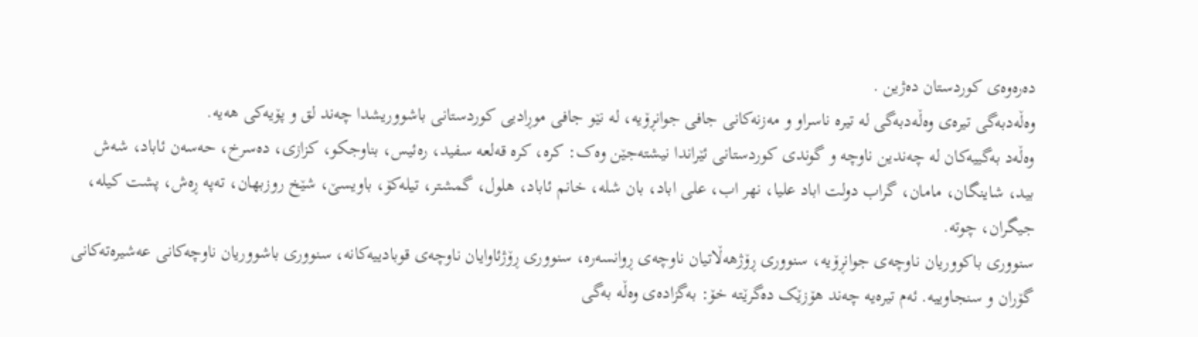دەرەوەی کوردستان دەژین .
وەڵەدبەگی تیرەی وەڵەدبەگی لە تیرە ناسراو و مەزنەکانی جافی جوانڕۆیە، لە نێو جافی موڕادیی کوردستانی باشووریشدا چەند لق و پۆیەکی ھەیە.
وەڵەد بەگییەکان لە چەندین ناوچە و گوندی کوردستانی ئێراندا نیشتەجێن وەک: کرە، کرە قەلعە سفید، رەئیس، بناوجکو، کزازی، دەسرخ، حەسەن ئاباد، شەش بید، شاینگان، مامان، گراب دولت اباد علیا، نھر اب، علی اباد، بان شلە، خانم ئاباد، ھلول، گمشتر، تیلەکۆ، باویسێ، شێخ روزبھان، تەپە ڕەش، پشت کیلە، جیگران، چوتە.
سنووری باکووریان ناوچەی جوانڕۆیە، سنووری ڕۆژھەڵاتیان ناوچەی ڕوانسەرە، سنووری ڕۆژئاوایان ناوچەی قوبادییەکانە، سنووری باشووریان ناوچەکانی عەشیرەتەکانی گۆران و سنجاوییە. ئەم تیرەیە چەند ھۆزێک دەگرێتە خۆ: بەگزادەی وەڵە بەگی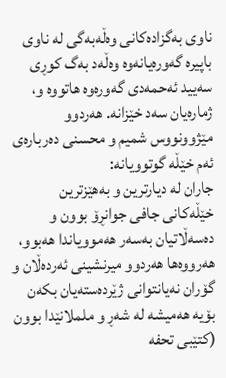ناوی بەگزادەکانی وەڵەبەگی لە ناوی باپیرە گەورەیانەوە وەڵەد بەگ کوڕی سەیید ئەحمەدی گەورەوە ھاتووە و، ژمارەیان سەد خێزانە. ھەردوو مێژوونووس شمیم و محسنی دەربارەی ئەم خێڵە گوتوویانە:
جاران لە دیارترین و بەھێزترین خێڵەکانی جافی جوانڕۆ بوون و دەسەڵاتیان بەسەر ھەموویاندا ھەبوو، ھەرووەھا ھەردوو میرنشینی ئەردەڵان و گۆران نەیانتوانی ژێردەستەیان بکەن بۆیە ھەمیشە لە شەڕ و ململانێدا بوون (کتێبی تحفە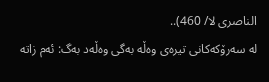الناصری لا/ 460)..
لە سەرۆکەکانی تیرەی وەڵە بەگی وەڵەد بەگ: ئەم زاتە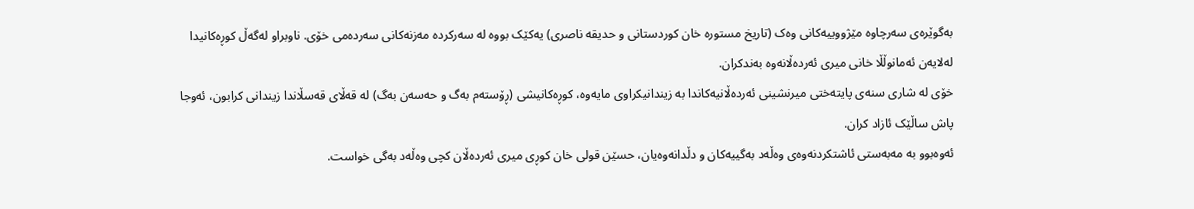بەگوێرەی سەرچاوە مێژووییەکانی وەک (تاریخ مستورە خان کوردستانی و حدیقە ناصری) یەکێک بووە لە سەرکردە مەزنەکانی سەردەمی خۆی. ناوبراو لەگەڵ کوڕەکانیدا لەلایەن ئەمانوڵڵا خانی میری ئەردەڵانەوە بەندکران.
خۆی لە شاری سنەی پایتەختی میرنشینی ئەردەڵانیەکاندا بە زیندانیکراوی مایەوە، کوڕەکانیشی (ڕۆستەم بەگ و حەسەن بەگ) لە قەڵای قەسڵاندا زیندانی کرابون، ئەوجا پاش ساڵێک ئازاد کران.
ئەوەبوو بە مەبەستی ئاشتکردنەوەی وەڵەد بەگییەکان و دڵدانەوەیان، حسێن قولی خان کوڕی میری ئەردەڵان کچی وەڵەد بەگی خواست.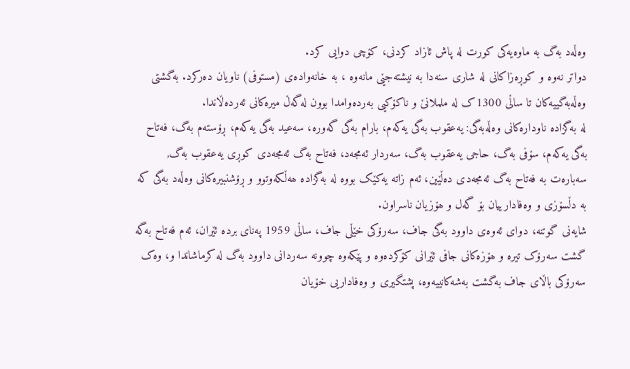وەڵەد بەگ بە ماوەیەکی کورت لە پاش ئازاد کردنی، کۆچی دوایی کرد.
دواتر نەوە و کوڕەزاکانی لە شاری سنەدا بە نیشتەجێی مانەوە ، بە خانەوادەی (مستوفی) ناویان دەرکرد. بەگشتی وەڵەبەگییەکان تا ساڵی 1300ک لە ململانێ و ناکۆکیی بەردەوامدا بوون لەگەڵ میرەکانی ئەردەڵاندا.
لە بەگزادە ناودارەکانی وەڵەبەگی: یەعقوب بەگی یەکەم، بارام بەگی گەورە، سەعید بەگی یەکەم، ڕۆستەم بەگ، فەتاح بەگی یەکەم، سۆفی بەگ، حاجی یەعقوب بەگ، سەردار ئەمجەد، فەتاح بەگ ئەمجەدی کوڕی یەعقوب بەگ,
سەبارەت بە فەتاح بەگ ئەمجەدی دەڵێین، ئەم زاتە یەکێک بووە لە بەگزادە ھەڵکەوتوو و ڕۆشنبیرەکانی وەڵەد بەگی کە بە دڵسۆزی و وەفادارییان بۆ گەل و ھۆزیان ناسراون.
شایەنی گوتنە، دوای ئەوەی داوود بەگی جاف، سەرۆکی خێڵی جاف، ساڵی 1959 پەنای بردە ئێران، ئەم فەتاح بەگە گشت سەرۆک تیرە و ھۆزەکانی جافی ئێرانی کۆکردەوە و پێکەوە چوونە سەردانی داوود بەگ لە کرماشاندا و، وەک سەرۆکی باڵای جاف بەگشت بەشەکانییەوە، پشتگیری و وەفاداریی خۆیان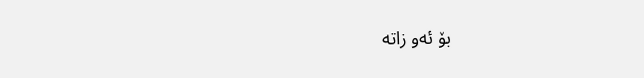بۆ ئەو زاتە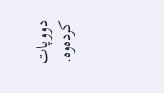دووپات کردەوە.